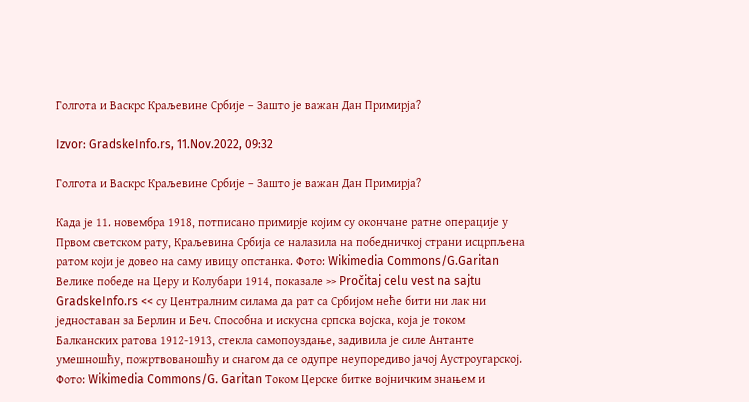Голгота и Васкрс Краљевине Србије – Зашто је важан Дан Примирја?

Izvor: GradskeInfo.rs, 11.Nov.2022, 09:32

Голгота и Васкрс Краљевине Србије – Зашто је важан Дан Примирја?

Када је 11. новембра 1918, потписано примирје којим су окончане ратне операције у Првом светском рату, Краљевина Србија се налазила на победничкој страни исцрпљена ратом који је довео на саму ивицу опстанка. Фото: Wikimedia Commons/G.Garitan Велике победе на Церу и Колубари 1914, показале >> Pročitaj celu vest na sajtu GradskeInfo.rs << су Централним силама да рат са Србијом неће бити ни лак ни једноставан за Берлин и Беч. Способна и искусна српска војска, која је током Балканских ратова 1912-1913, стекла самопоуздање, задивила је силе Антанте умешношћу, пожртвованошћу и снагом да се одупре неупоредиво јачој Аустроугарској.
Фото: Wikimedia Commons/G. Garitan Током Церске битке војничким знањем и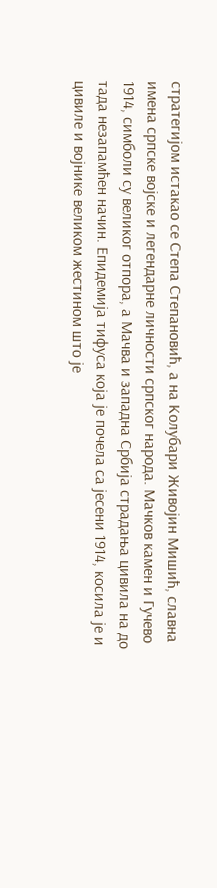стратегијом истакао се Степа Степановић, а на Колубари Живојин Мишић, славна имена српске војске и легендарне личности српског народа. Мачков камен и Гучево 1914, симболи су великог отпора, а Мачва и западна Србија страдања цивила на до тада незапамћен начин. Епидемија тифуса која је почела са јесени 1914, косила је и цивиле и војнике великом жестином што је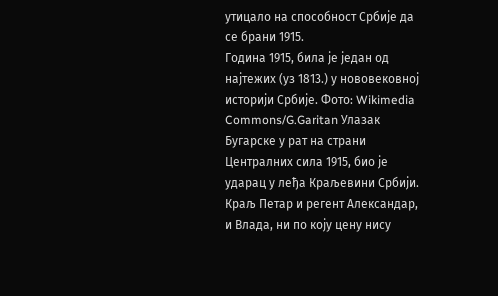утицало на способност Србије да се брани 1915.
Година 1915, била је један од најтежих (уз 1813.) у нововековној историји Србије. Фото: Wikimedia Commons/G.Garitan Улазак Бугарске у рат на страни Централних сила 1915, био је ударац у леђа Краљевини Србији. Краљ Петар и регент Александар, и Влада, ни по коју цену нису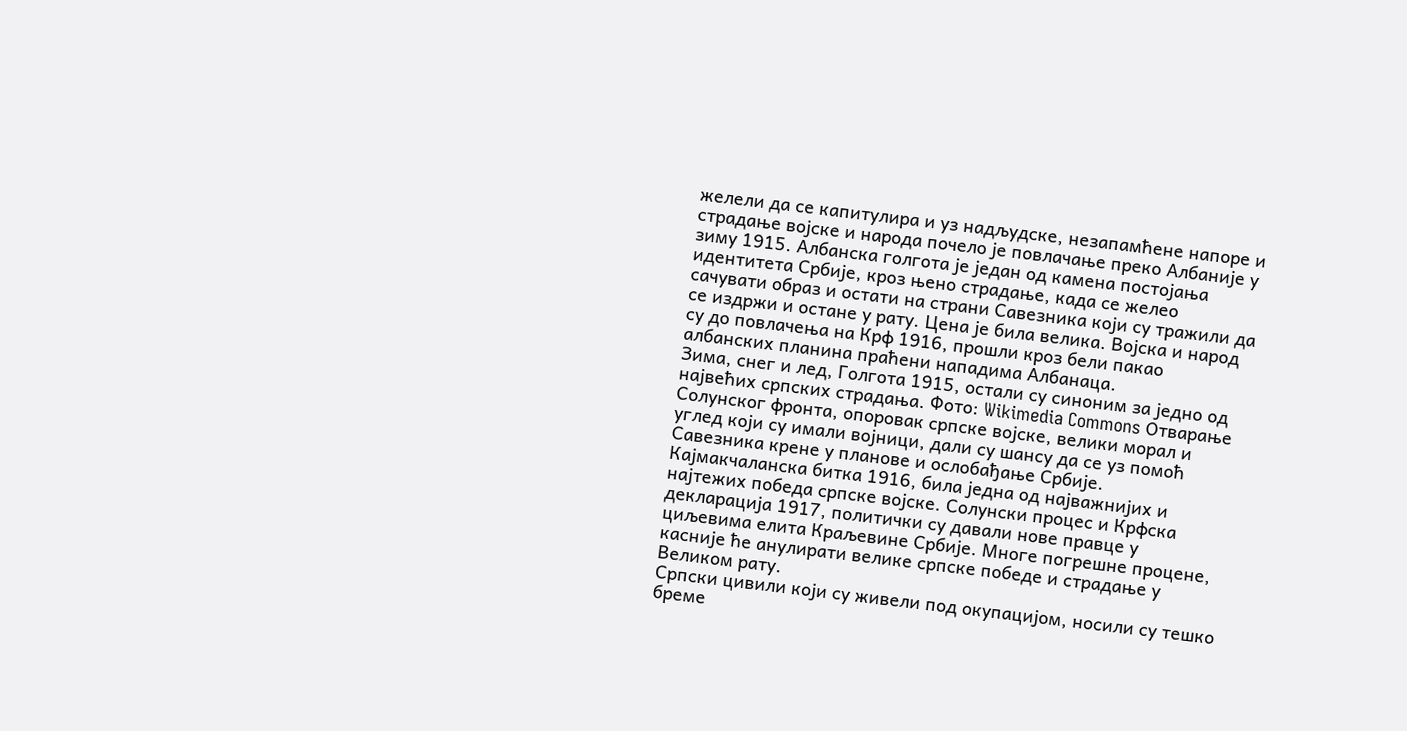желели да се капитулира и уз надљудске, незапамћене напоре и страдање војске и народа почело је повлачање преко Албаније у зиму 1915. Албанска голгота је један од камена постојања идентитета Србије, кроз њено страдање, када се желео сачувати образ и остати на страни Савезника који су тражили да се издржи и остане у рату. Цена је била велика. Војска и народ су до повлачења на Крф 1916, прошли кроз бели пакао албанских планина праћени нападима Албанаца.
Зима, снег и лед, Голгота 1915, остали су синоним за једно од највећих српских страдања. Фото: Wikimedia Commons Отварање Солунског фронта, опоровак српске војске, велики морал и углед који су имали војници, дали су шансу да се уз помоћ Савезника крене у планове и ослобађање Србије. Кајмакчаланска битка 1916, била једна од најважнијих и најтежих победа српске војске. Солунски процес и Крфска декларација 1917, политички су давали нове правце у циљевима елита Краљевине Србије. Многе погрешне процене, касније ће анулирати велике српске победе и страдање у Великом рату.
Српски цивили који су живели под окупацијом, носили су тешко бреме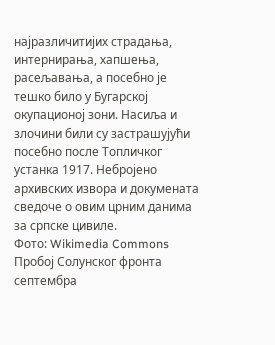најразличитијих страдања, интернирања, хапшења, расељавања, а посебно је тешко било у Бугарској окупационој зони. Насиља и злочини били су застрашујући посебно после Топличког устанка 1917. Небројено архивских извора и докумената сведоче о овим црним данима за српске цивиле.
Фото: Wikimedia Commons Пробој Солунског фронта септембра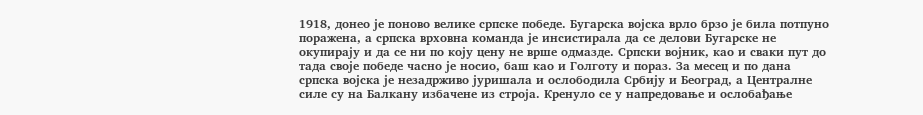1918, донео је поново велике српске победе. Бугарска војска врло брзо је била потпуно поражена, а српска врховна команда је инсистирала да се делови Бугарске не окупирају и да се ни по коју цену не врше одмазде. Српски војник, као и сваки пут до тада своје победе часно је носио, баш као и Голготу и пораз. За месец и по дана српска војска је незадрживо јуришала и ослободила Србију и Београд, а Централне силе су на Балкану избачене из строја. Кренуло се у напредовање и ослобађање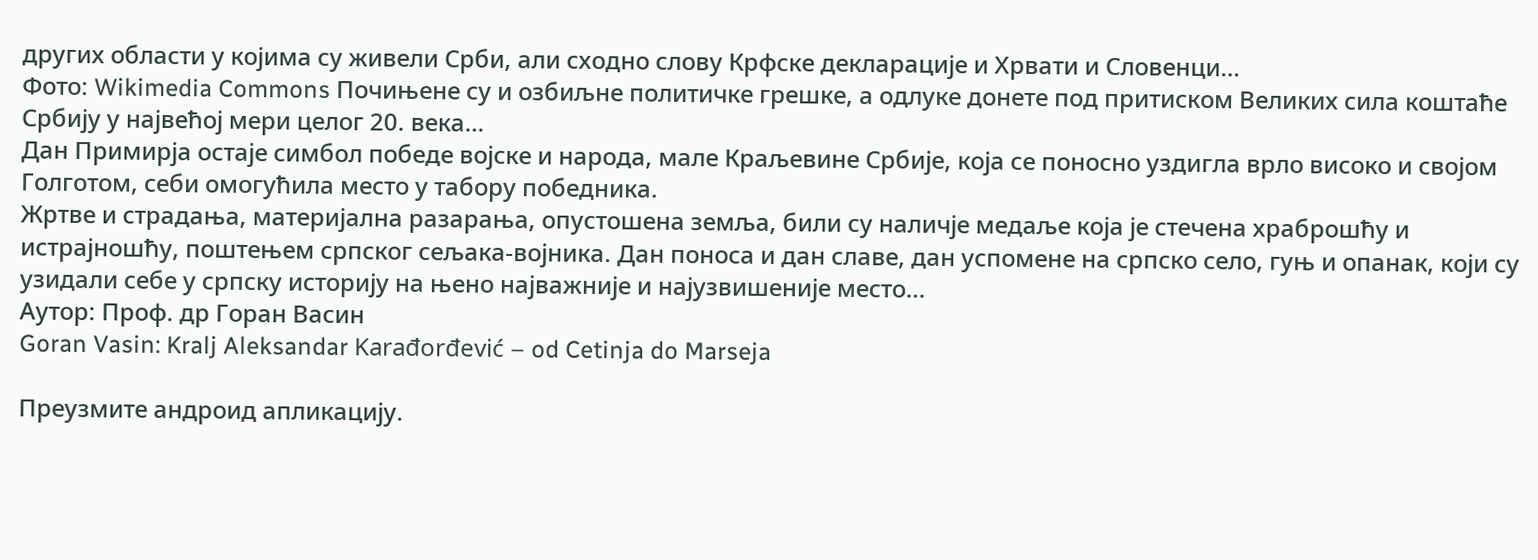других области у којима су живели Срби, али сходно слову Крфске декларације и Хрвати и Словенци…
Фото: Wikimedia Commons Почињене су и озбиљне политичке грешке, а одлуке донете под притиском Великих сила коштаће Србију у највећој мери целог 20. века…
Дан Примирја остаје симбол победе војске и народа, мале Краљевине Србије, која се поносно уздигла врло високо и својом Голготом, себи омогућила место у табору победника.
Жртве и страдања, материјална разарања, опустошена земља, били су наличје медаље која је стечена храброшћу и истрајношћу, поштењем српског сељака-војника. Дан поноса и дан славе, дан успомене на српско село, гуњ и опанак, који су узидали себе у српску историју на њено најважније и најузвишеније место…
Аутор: Проф. др Горан Васин
Goran Vasin: Kralj Aleksandar Karađorđević – od Cetinja do Marseja

Преузмите андроид апликацију.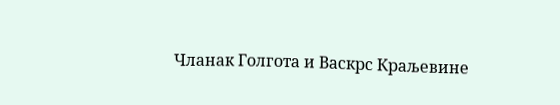Чланак Голгота и Васкрс Краљевине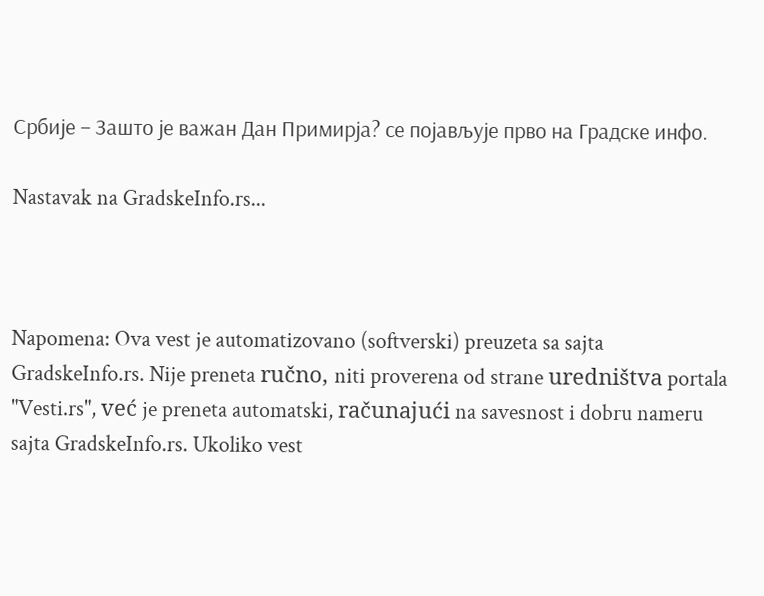Србије – Зашто је важан Дан Примирја? се појављује прво на Градске инфо.

Nastavak na GradskeInfo.rs...



Napomena: Ova vest je automatizovano (softverski) preuzeta sa sajta GradskeInfo.rs. Nije preneta ručno, niti proverena od strane uredništva portala "Vesti.rs", već je preneta automatski, računajući na savesnost i dobru nameru sajta GradskeInfo.rs. Ukoliko vest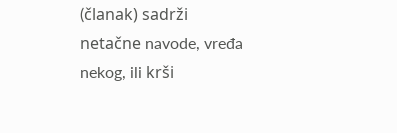(članak) sadrži netačne navode, vređa nekog, ili krši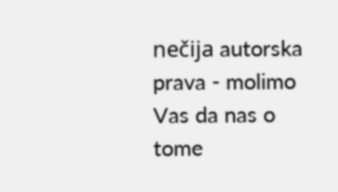nečija autorska prava - molimo Vas da nas o tome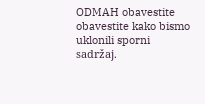ODMAH obavestite obavestite kako bismo uklonili sporni sadržaj.